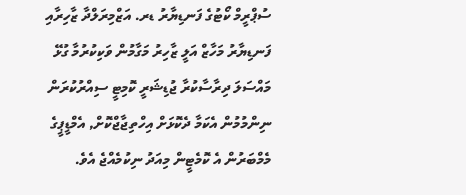ސުޕްރީމް ކޯޓުގެ ފަނޑިޔާރު ޑރ. އަޒްމިރަލްދާ ޒާހިރާއި ފަނޑިޔާރު މަހާޒް އަލީ ޒާހިރު މަގާމުން ވަކިކުރުމާ ގުޅޭ މައްސަލަ ދިރާސާކުރާ ޖުޑިޝަރީ ކޮމިޓީ ސިއްރުކުރަން ނިންމުމުން އެކަމާ ދެކޮޅަށް އިހްތިޖާޖްކޮށް, އެމްޑީޕީގެ މެމްބަރުން އެ ކޮމެޓީން މިއަދު ނިކުމެއްޖެ އެވެ.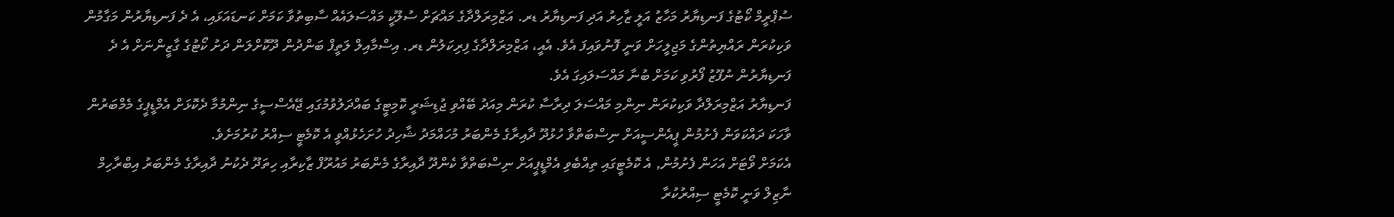ސުޕްރީމް ކޯޓުގެ ފަނޑިޔާރު މަހާޒު އަލީ ޒާހިރު އަދި ފަނޑިޔާރު ޑރ. އަޒްމިރަލްދާގެ މައްޗަށް ސުލޫކީ މައްސަލައެއް ސާބިތުވާ ކަމަށް ކަނޑައަޅައި، އެ ދެ ފަނޑިޔާރުން މަގާމުން ވަކިކުރަން ރައްޔިތުންގެ މަޖިލީހަށް ވަނީ ފޮނުވައިފަ އެވެ. އެއީ، އަޒްމިރަލްދާގެ ފިރިކަލުން ޑރ. އިސްމާއިލް ލަތީފް ބަންދުން ދޫކޮށްލަން ދަށު ކޯޓުގެ ގާޒީންނަށް އެ ދެ ފަނޑިޔާރުން ނުފޫޒު ފޯރުވި ކަމަށް ބުނާ މައްސަލައިގަ އެވެ.
ފަނޑިޔާރު އަޒްމިރަލްދާ ވަކިކުރަން ނިންމި މައްސަލަ ދިރާސާ ކުރަން މިއަދު ބޭއްވި ޖުޑިޝަރީ ކޮމިޓީގެ ބައްދަލުވުމުގައި ޖޭއެސްސީގެ ނިންމުމާ ދެކޮޅަށް އެމްޑީޕީގެ މެމްބަރުން ވާހަކަ ދައްކަވަން ފެށުމުން ޕީއެންސީއަށް ނިސްބަތްވާ ހުޅުދޫ ދާއިރާގެ މެންބަރު މުހައްމަދު ޝާހިދު ހުށަހެޅުއްވީ އެ ކޮމެޓީ ސިއްރު ކުރުމަށެވެ.
އެކަމަށް ވޯޓަށް އަހަން ފެށުމުން, އެ ކޮމެޓީގައި ތިއްބެވި އެމްޑީޕީއަށް ނިސްބަތްވާ ކެންދޫ ދާއިރާގެ މެންބަރު މައުރޫފް ޒާކިރާއި ހިތަދޫ ދެކުނު ދާއިރާގެ މެންބަރު އިބްރާހިމް ނާޒިލް ވަނީ ކޮމެޓީ ސިއްރުކުރާ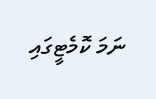ނަމަ ކޮމެޓީގައި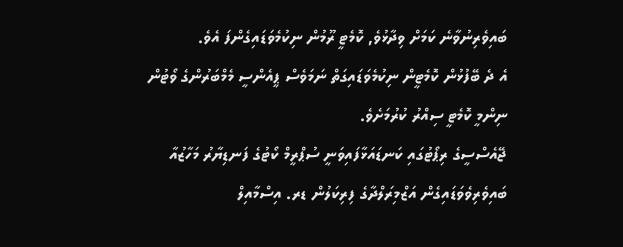ބައިވެރިނުވާނެ ކަމަށް ވިދާޅުވެ, ކޮމެޓީ ރޫމުން ނިކުމެވަޑައިގެންފަ އެވެ.
އެ ދެ ބޭފުޅުން ކޮމެޓީން ނިކުމެވަޑައިގަތް ނަމަވެސް ޕީއެންސީ މެމްބަރުންގެ ވޯޓުން ނިންމީ ކޮމެޓީ ސިއްރު ކުރުމަށެވެ.
ޖޭއެސްސީގެ ރިޕޯޓުގައި ކަނޑައަޅާފައިވަނީ ސުޕްރީމް ކޯޓުގެ ފަނޑިޔާރު މަހާޒުއާ ބައިވެރިވެވަޑައިގެން އަޒްމިރަލްދާގެ ފިރިކަލުން ޑރ. އިސްމާއިލް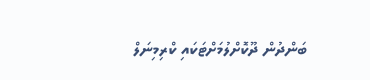ބަންދުން ދޫކޮށްލުމަށްޓަކައި ކްރިމިނަލް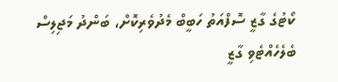ކޯޓުގެ ގާޒީ ސޮފްއަތު ހަބީބް މެދުވެރިކޮށް، ބަންދު މަޖިލިސް ބެލެހެއްޓެވި ގާޒީ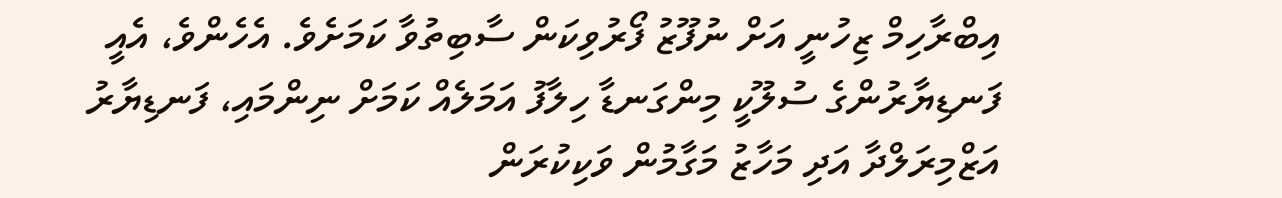އިބްރާހިމް ޒިހުނީ އަށް ނުފޫޒު ފޯރުވިކަން ސާބިތުވާ ކަމަށެވެ. އެހެންވެ، އެއީ ފަނޑިޔާރުންގެ ސުލޫކީ މިންގަނޑާ ހިލާފު އަމަލެއް ކަމަށް ނިންމައި، ފަނޑިޔާރު އަޒްމިރަލްދާ އަދި މަހާޒު މަގާމުން ވަކިކުރަން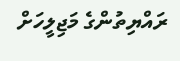ރައްޔިތުންގެ މަޖިލީހަށް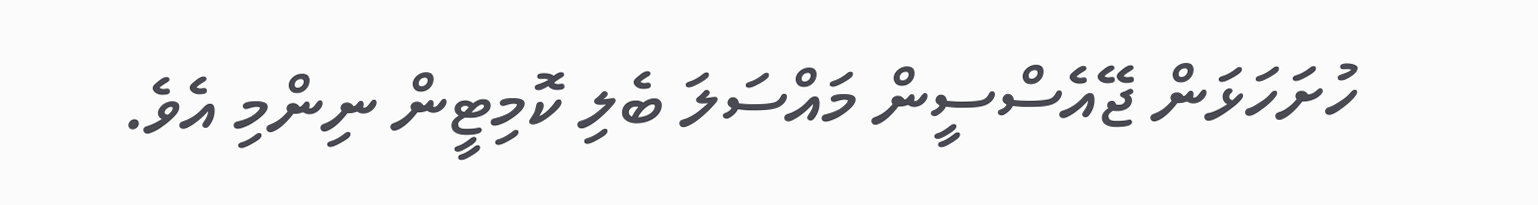ހުށަހަޅަން ޖޭއެސްސީން މައްސަލަ ބެލި ކޮމިޓީން ނިންމި އެވެ.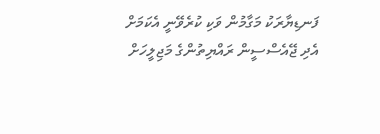ފަނޑިޔާރަކު މަގާމުން ވަކި ކުރެވޭނީ އެކަމަށް އެދި ޖޭއެސްސީން ރައްޔިތުންގެ މަޖިލީހަށް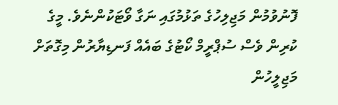ފޮނުވުމުން މަޖިލިހުގެ ތަޅުމުގައި ނަގާ ވޯޓަކުންނެވެ. މީގެ ކުރިން ވެސް ސުޕްރީމް ކޯޓުގެ ބައެއް ފަނޑިޔާރުން މިގޮތަށް މަޖިލީހުން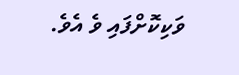ވަކިކޮށްފައި ވެ އެވެ.